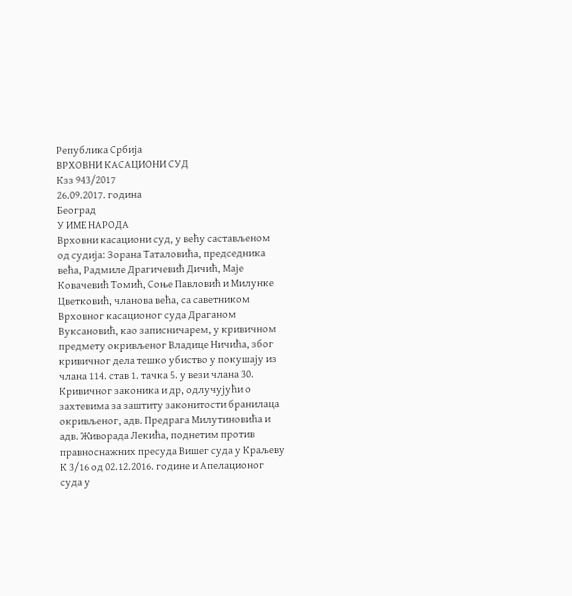Република Србија
ВРХОВНИ КАСАЦИОНИ СУД
Кзз 943/2017
26.09.2017. година
Београд
У ИМЕ НАРОДА
Врховни касациони суд, у већу састављеном од судија: Зорана Таталовића, председника већа, Радмиле Драгичевић Дичић, Маје Ковачевић Томић, Соње Павловић и Милунке Цветковић, чланова већа, са саветником Врховног касационог суда Драганом Вуксановић, као записничарем, у кривичном предмету окривљеног Владице Ничића, због кривичног дела тешко убиство у покушају из члана 114. став 1. тачка 5. у вези члана 30. Кривичног законика и др, одлучујући о захтевима за заштиту законитости бранилаца окривљеног, адв. Предрага Милутиновића и адв. Живорада Лекића, поднетим против правноснажних пресуда Вишег суда у Краљеву К 3/16 од 02.12.2016. године и Апелационог суда у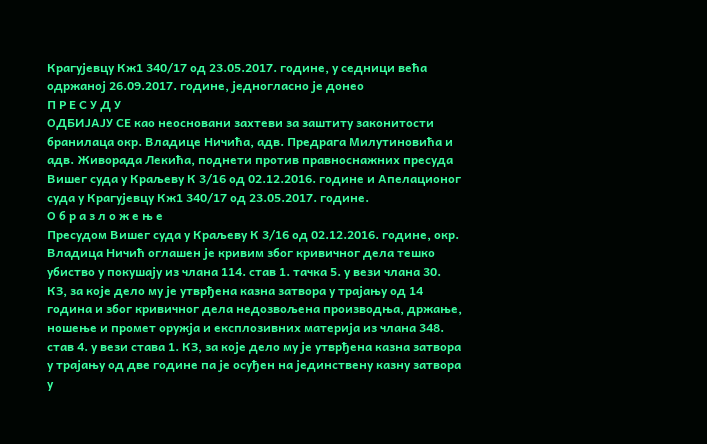Крагујевцу Кж1 340/17 од 23.05.2017. године, у седници већа одржаној 26.09.2017. године, једногласно је донео
П Р Е С У Д У
ОДБИЈАЈУ СЕ као неосновани захтеви за заштиту законитости бранилаца окр. Владице Ничића, адв. Предрага Милутиновића и адв. Живорада Лекића, поднети против правноснажних пресуда Вишег суда у Краљеву К 3/16 од 02.12.2016. године и Апелационог суда у Крагујевцу Кж1 340/17 од 23.05.2017. године.
О б р а з л о ж е њ е
Пресудом Вишег суда у Краљеву К 3/16 од 02.12.2016. године, окр. Владица Ничић оглашен је кривим због кривичног дела тешко убиство у покушају из члана 114. став 1. тачка 5. у вези члана 30. КЗ, за које дело му је утврђена казна затвора у трајању од 14 година и због кривичног дела недозвољена производња, држање, ношење и промет оружја и експлозивних материја из члана 348. став 4. у вези става 1. КЗ, за које дело му је утврђена казна затвора у трајању од две године па је осуђен на јединствену казну затвора у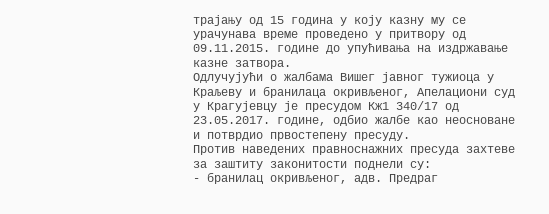трајању од 15 година у коју казну му се урачунава време проведено у притвору од 09.11.2015. године до упућивања на издржавање казне затвора.
Одлучујући о жалбама Вишег јавног тужиоца у Краљеву и бранилаца окривљеног, Апелациони суд у Крагујевцу је пресудом Кж1 340/17 од 23.05.2017. године, одбио жалбе као неосноване и потврдио првостепену пресуду.
Против наведених правноснажних пресуда захтеве за заштиту законитости поднели су:
- бранилац окривљеног, адв. Предраг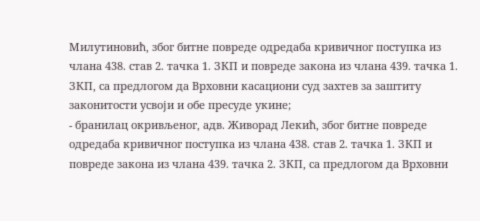Милутиновић, због битне повреде одредаба кривичног поступка из члана 438. став 2. тачка 1. ЗКП и повреде закона из члана 439. тачка 1. ЗКП, са предлогом да Врховни касациони суд захтев за заштиту законитости усвоји и обе пресуде укине;
- бранилац окривљеног, адв. Живорад Лекић, због битне повреде одредаба кривичног поступка из члана 438. став 2. тачка 1. ЗКП и повреде закона из члана 439. тачка 2. ЗКП, са предлогом да Врховни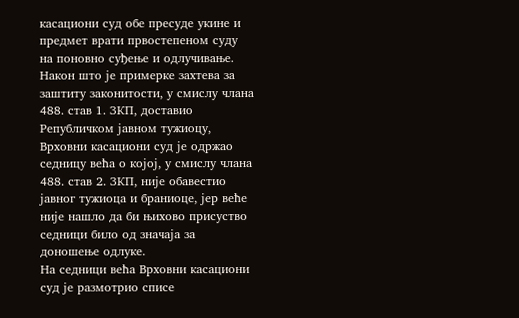касациони суд обе пресуде укине и предмет врати првостепеном суду на поновно суђење и одлучивање.
Након што је примерке захтева за заштиту законитости, у смислу члана 488. став 1. ЗКП, доставио Републичком јавном тужиоцу, Врховни касациони суд је одржао седницу већа о којој, у смислу члана 488. став 2. ЗКП, није обавестио јавног тужиоца и браниоце, јер веће није нашло да би њихово присуство седници било од значаја за доношење одлуке.
На седници већа Врховни касациони суд је размотрио списе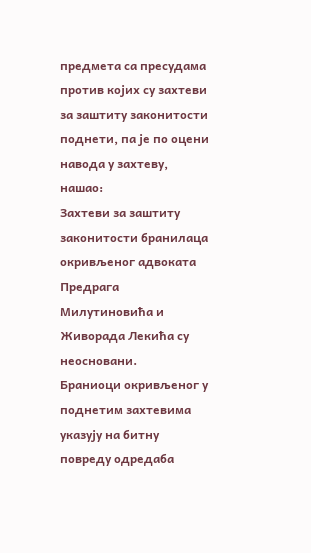предмета са пресудама против којих су захтеви за заштиту законитости поднети, па је по оцени навода у захтеву, нашао:
Захтеви за заштиту законитости бранилаца окривљеног адвоката Предрага Милутиновића и Живорада Лекића су неосновани.
Браниоци окривљеног у поднетим захтевима указују на битну повреду одредаба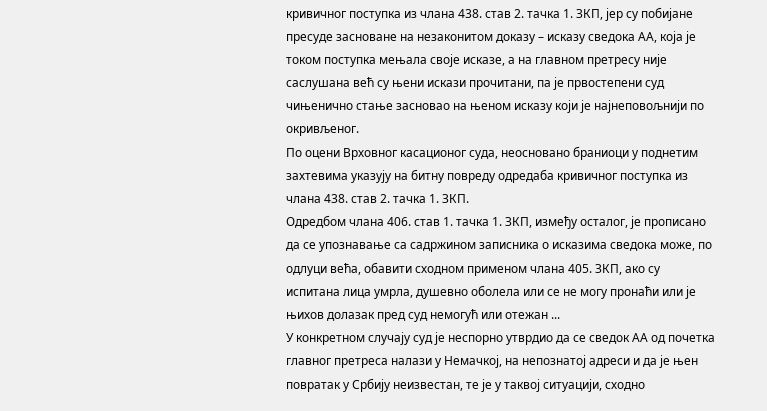кривичног поступка из члана 438. став 2. тачка 1. ЗКП, јер су побијане пресуде засноване на незаконитом доказу – исказу сведока АА, која је током поступка мењала своје исказе, а на главном претресу није саслушана већ су њени искази прочитани, па је првостепени суд чињенично стање засновао на њеном исказу који је најнеповољнији по окривљеног.
По оцени Врховног касационог суда, неосновано браниоци у поднетим захтевима указују на битну повреду одредаба кривичног поступка из члана 438. став 2. тачка 1. ЗКП.
Одредбом члана 406. став 1. тачка 1. ЗКП, између осталог, је прописано да се упознавање са садржином записника о исказима сведока може, по одлуци већа, обавити сходном применом члана 405. ЗКП, ако су испитана лица умрла, душевно оболела или се не могу пронаћи или је њихов долазак пред суд немогућ или отежан ...
У конкретном случају суд је неспорно утврдио да се сведок АА од почетка главног претреса налази у Немачкој, на непознатој адреси и да је њен повратак у Србију неизвестан, те је у таквој ситуацији, сходно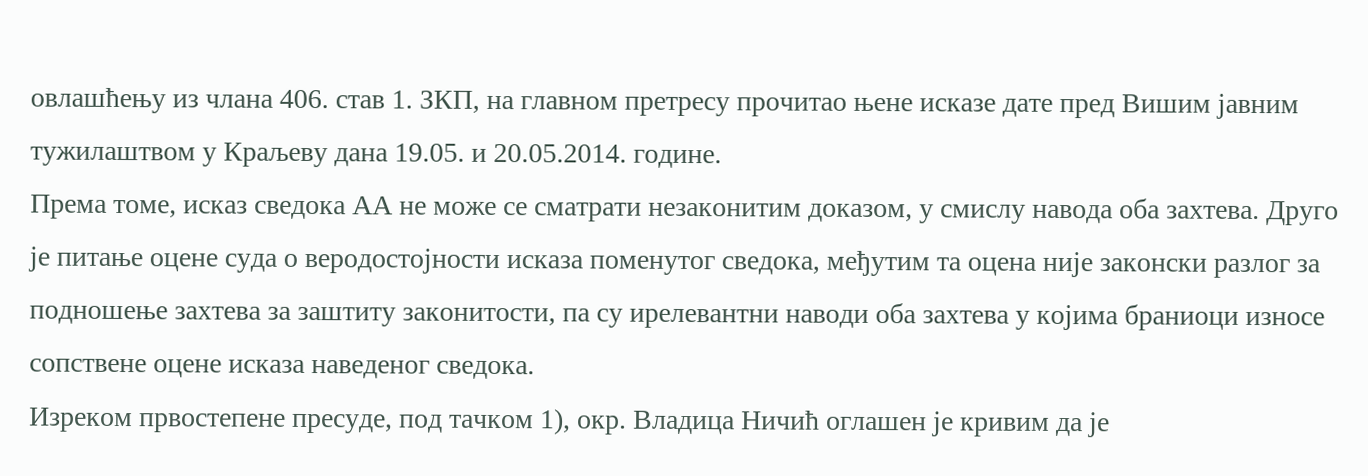овлашћењу из члана 406. став 1. ЗКП, на главном претресу прочитао њене исказе дате пред Вишим јавним тужилаштвом у Краљеву дана 19.05. и 20.05.2014. године.
Према томе, исказ сведока АА не може се сматрати незаконитим доказом, у смислу навода оба захтева. Друго је питање оцене суда о веродостојности исказа поменутог сведока, међутим та оцена није законски разлог за подношење захтева за заштиту законитости, па су ирелевантни наводи оба захтева у којима браниоци износе сопствене оцене исказа наведеног сведока.
Изреком првостепене пресуде, под тачком 1), окр. Владица Ничић оглашен је кривим да је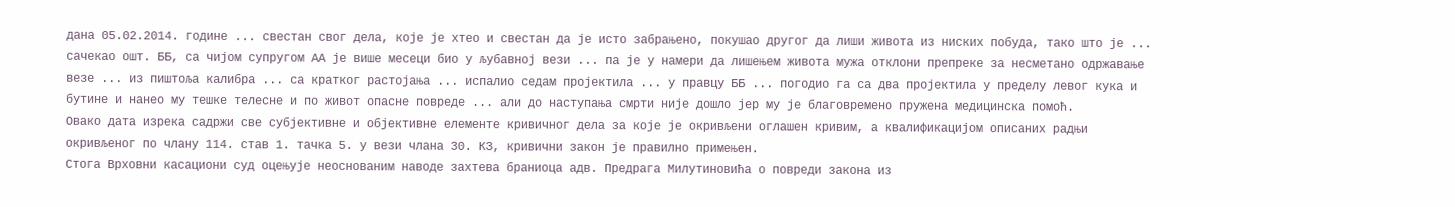дана 05.02.2014. године ... свестан свог дела, које је хтео и свестан да је исто забрањено, покушао другог да лиши живота из ниских побуда, тако што је ... сачекао ошт. ББ, са чијом супругом АА је више месеци био у љубавној вези ... па је у намери да лишењем живота мужа отклони препреке за несметано одржавање везе ... из пиштоља калибра ... са кратког растојања ... испалио седам пројектила ... у правцу ББ ... погодио га са два пројектила у пределу левог кука и бутине и нанео му тешке телесне и по живот опасне повреде ... али до наступања смрти није дошло јер му је благовремено пружена медицинска помоћ.
Овако дата изрека садржи све субјективне и објективне елементе кривичног дела за које је окривљени оглашен кривим, а квалификацијом описаних радњи окривљеног по члану 114. став 1. тачка 5. у вези члана 30. КЗ, кривични закон је правилно примењен.
Стога Врховни касациони суд оцењује неоснованим наводе захтева браниоца адв. Предрага Милутиновића о повреди закона из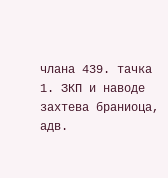члана 439. тачка 1. ЗКП и наводе захтева браниоца, адв.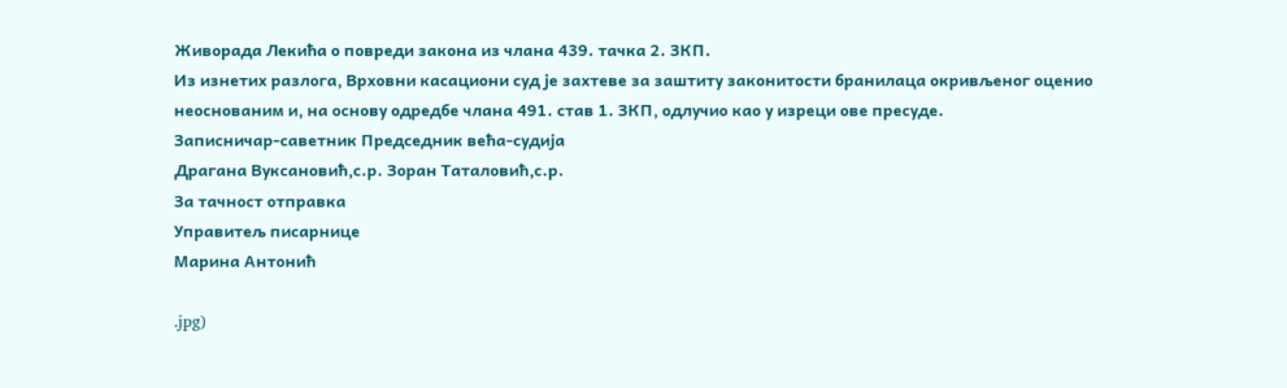Живорада Лекића о повреди закона из члана 439. тачка 2. ЗКП.
Из изнетих разлога, Врховни касациони суд је захтеве за заштиту законитости бранилаца окривљеног оценио неоснованим и, на основу одредбе члана 491. став 1. ЗКП, одлучио као у изреци ове пресуде.
Записничар-саветник Председник већа-судија
Драгана Вуксановић,с.р. Зоран Таталовић,с.р.
За тачност отправка
Управитељ писарнице
Марина Антонић

.jpg)